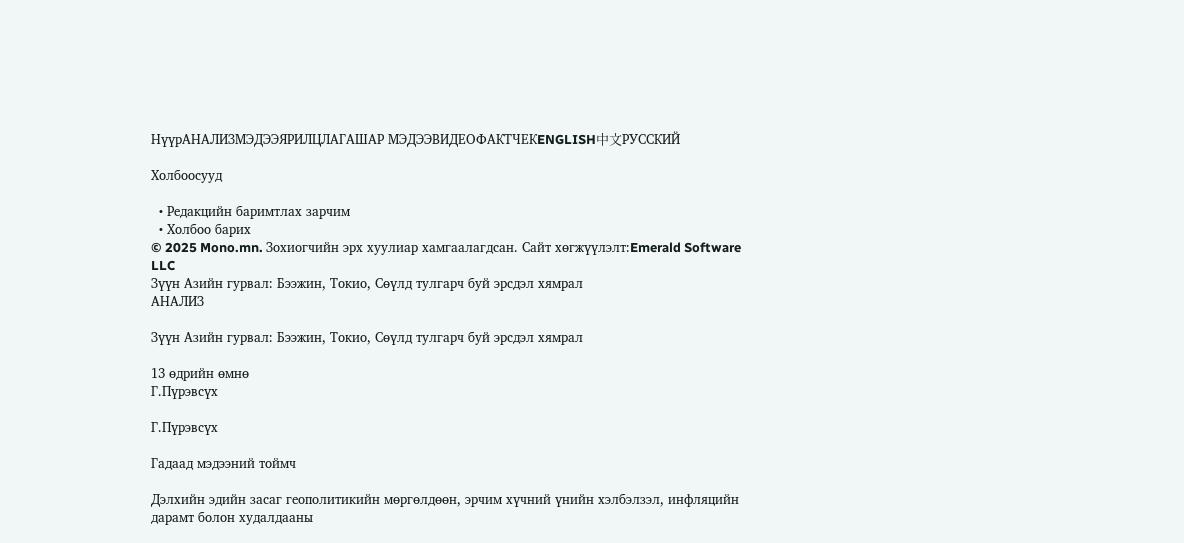НүүрАНАЛИЗМЭДЭЭЯРИЛЦЛАГАШАР МЭДЭЭВИДЕОФАКТЧЕКENGLISH中文РУССКИЙ

Холбоосууд

  • Редакцийн баримтлах зарчим
  • Холбоо барих
© 2025 Mono.mn. Зохиогчийн эрх хуулиар хамгаалагдсан. Сайт хөгжүүлэлт:Emerald Software LLC
Зүүн Азийн гурвал: Бээжин, Токио, Сөүлд тулгарч буй эрсдэл хямрал
АНАЛИЗ

Зүүн Азийн гурвал: Бээжин, Токио, Сөүлд тулгарч буй эрсдэл хямрал

13 өдрийн өмнө
Г.Пүрэвсүх

Г.Пүрэвсүх

Гадаад мэдээний тоймч

Дэлхийн эдийн засаг геополитикийн мөргөлдөөн, эрчим хүчний үнийн хэлбэлзэл, инфляцийн дарамт болон худалдааны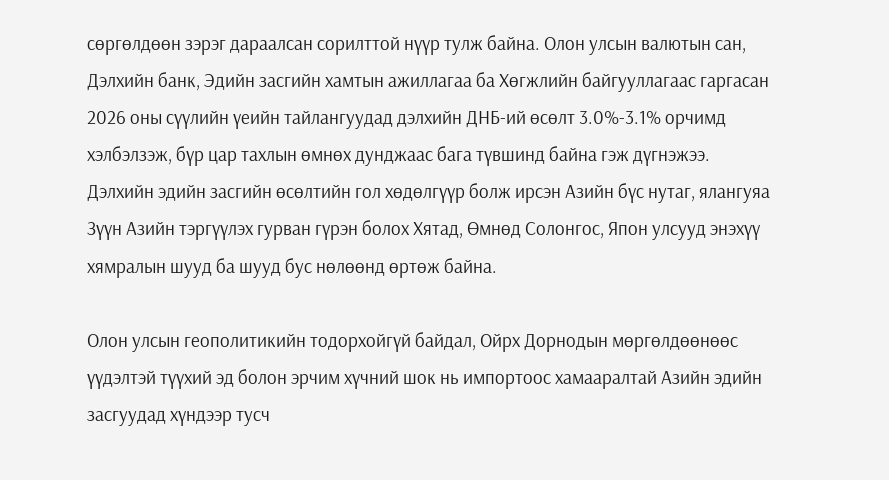сөргөлдөөн зэрэг дараалсан сорилттой нүүр тулж байна. Олон улсын валютын сан, Дэлхийн банк, Эдийн засгийн хамтын ажиллагаа ба Хөгжлийн байгууллагаас гаргасан 2026 оны сүүлийн үеийн тайлангуудад дэлхийн ДНБ-ий өсөлт 3.0%-3.1% орчимд хэлбэлзэж, бүр цар тахлын өмнөх дунджаас бага түвшинд байна гэж дүгнэжээ. Дэлхийн эдийн засгийн өсөлтийн гол хөдөлгүүр болж ирсэн Азийн бүс нутаг, ялангуяа Зүүн Азийн тэргүүлэх гурван гүрэн болох Хятад, Өмнөд Солонгос, Япон улсууд энэхүү хямралын шууд ба шууд бус нөлөөнд өртөж байна.

Олон улсын геополитикийн тодорхойгүй байдал, Ойрх Дорнодын мөргөлдөөнөөс үүдэлтэй түүхий эд болон эрчим хүчний шок нь импортоос хамааралтай Азийн эдийн засгуудад хүндээр тусч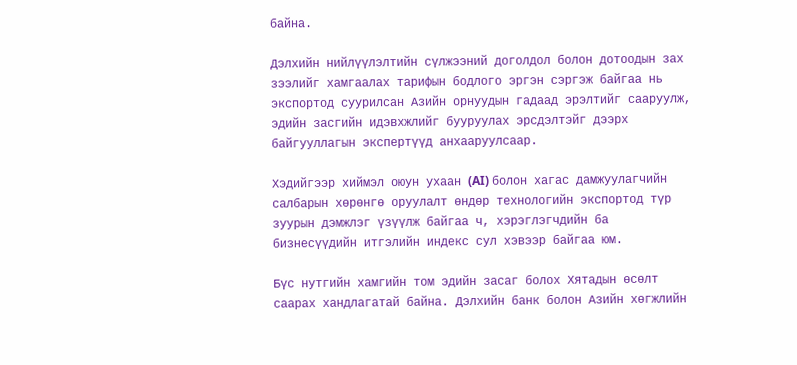байна.

Дэлхийн нийлүүлэлтийн сүлжээний доголдол болон дотоодын зах зээлийг хамгаалах тарифын бодлого эргэн сэргэж байгаа нь экспортод суурилсан Азийн орнуудын гадаад эрэлтийг сааруулж, эдийн засгийн идэвхжлийг бууруулах эрсдэлтэйг дээрх байгууллагын экспертүүд анхааруулсаар.

Хэдийгээр хиймэл оюун ухаан (AI) болон хагас дамжуулагчийн салбарын хөрөнгө оруулалт өндөр технологийн экспортод түр зуурын дэмжлэг үзүүлж байгаа ч, хэрэглэгчдийн ба бизнесүүдийн итгэлийн индекс сул хэвээр байгаа юм.

Бүс нутгийн хамгийн том эдийн засаг болох Хятадын өсөлт саарах хандлагатай байна. Дэлхийн банк болон Азийн хөгжлийн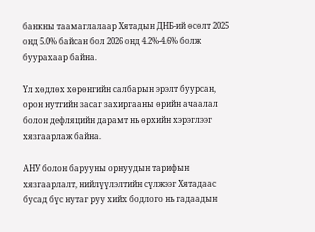банкны таамаглалаар Хятадын ДНБ-ий өсөлт 2025 онд 5.0% байсан бол 2026 онд 4.2%-4.6% болж буурахаар байна.

Үл хөдлөх хөрөнгийн салбарын эрэлт буурсан, орон нутгийн засаг захиргааны өрийн ачаалал болон дефляцийн дарамт нь өрхийн хэрэглээг хязгаарлаж байна.

АНУ болон барууны орнуудын тарифын хязгаарлалт, нийлүүлэлтийн сүлжээг Хятадаас бусад бүс нутаг руу хийх бодлого нь гадаадын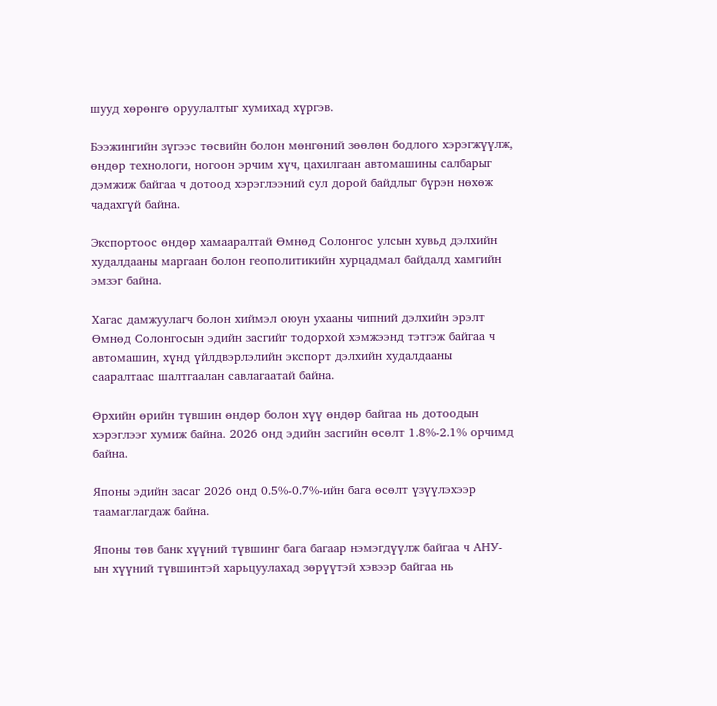шууд хөрөнгө оруулалтыг хумихад хүргэв.

Бээжингийн зүгээс төсвийн болон мөнгөний зөөлөн бодлого хэрэгжүүлж, өндөр технологи, ногоон эрчим хүч, цахилгаан автомашины салбарыг дэмжиж байгаа ч дотоод хэрэглээний сул дорой байдлыг бүрэн нөхөж чадахгүй байна.

Экспортоос өндөр хамааралтай Өмнөд Солонгос улсын хувьд дэлхийн худалдааны маргаан болон геополитикийн хурцадмал байдалд хамгийн эмзэг байна.

Хагас дамжуулагч болон хиймэл оюун ухааны чипний дэлхийн эрэлт Өмнөд Солонгосын эдийн засгийг тодорхой хэмжээнд тэтгэж байгаа ч автомашин, хүнд үйлдвэрлэлийн экспорт дэлхийн худалдааны сааралтаас шалтгаалан савлагаатай байна.

Өрхийн өрийн түвшин өндөр болон хүү өндөр байгаа нь дотоодын хэрэглээг хумиж байна. 2026 онд эдийн засгийн өсөлт 1.8%-2.1% орчимд байна.

Японы эдийн засаг 2026 онд 0.5%-0.7%-ийн бага өсөлт үзүүлэхээр таамаглагдаж байна.

Японы төв банк хүүний түвшинг бага багаар нэмэгдүүлж байгаа ч АНУ-ын хүүний түвшинтэй харьцуулахад зөрүүтэй хэвээр байгаа нь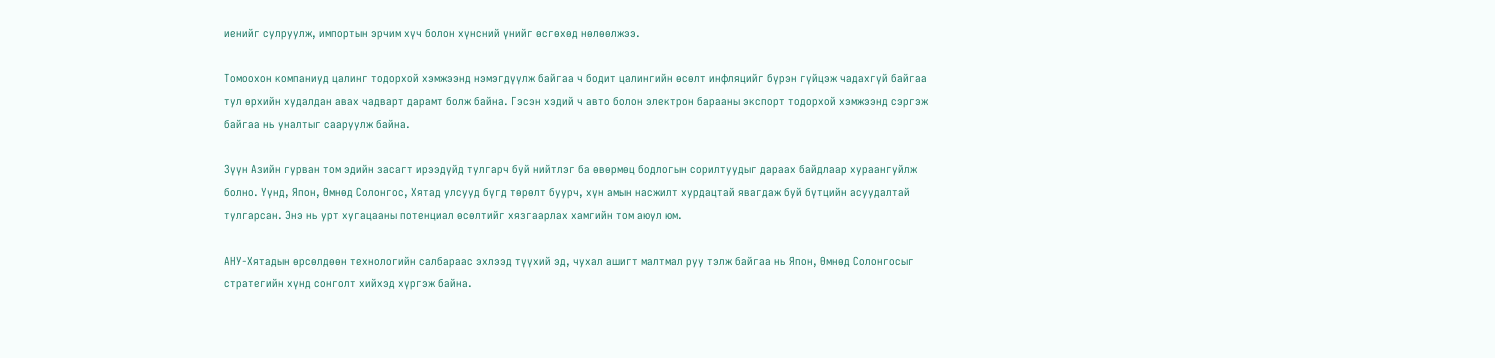иенийг сулруулж, импортын эрчим хүч болон хүнсний үнийг өсгөхөд нөлөөлжээ.

Томоохон компаниуд цалинг тодорхой хэмжээнд нэмэгдүүлж байгаа ч бодит цалингийн өсөлт инфляцийг бүрэн гүйцэж чадахгүй байгаа тул өрхийн худалдан авах чадварт дарамт болж байна. Гэсэн хэдий ч авто болон электрон барааны экспорт тодорхой хэмжээнд сэргэж байгаа нь уналтыг сааруулж байна.

Зүүн Азийн гурван том эдийн засагт ирээдүйд тулгарч буй нийтлэг ба өвөрмөц бодлогын сорилтуудыг дараах байдлаар хураангуйлж болно. Үүнд, Япон, Өмнөд Солонгос, Хятад улсууд бүгд төрөлт буурч, хүн амын насжилт хурдацтай явагдаж буй бүтцийн асуудалтай тулгарсан. Энэ нь урт хугацааны потенциал өсөлтийг хязгаарлах хамгийн том аюул юм.

АНУ-Хятадын өрсөлдөөн технологийн салбараас эхлээд түүхий эд, чухал ашигт малтмал руу тэлж байгаа нь Япон, Өмнөд Солонгосыг стратегийн хүнд сонголт хийхэд хүргэж байна.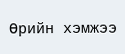Өрийн хэмжээ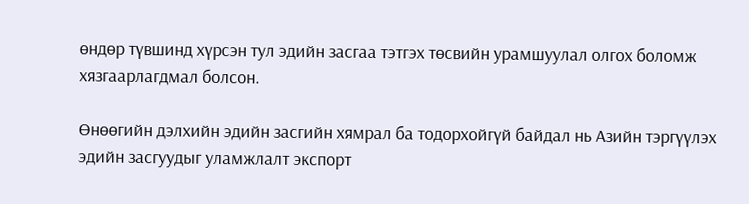өндөр түвшинд хүрсэн тул эдийн засгаа тэтгэх төсвийн урамшуулал олгох боломж хязгаарлагдмал болсон.

Өнөөгийн дэлхийн эдийн засгийн хямрал ба тодорхойгүй байдал нь Азийн тэргүүлэх эдийн засгуудыг уламжлалт экспорт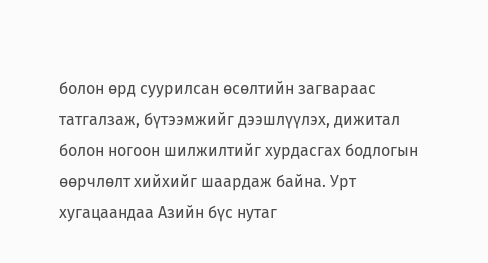болон өрд суурилсан өсөлтийн загвараас татгалзаж, бүтээмжийг дээшлүүлэх, дижитал болон ногоон шилжилтийг хурдасгах бодлогын өөрчлөлт хийхийг шаардаж байна. Урт хугацаандаа Азийн бүс нутаг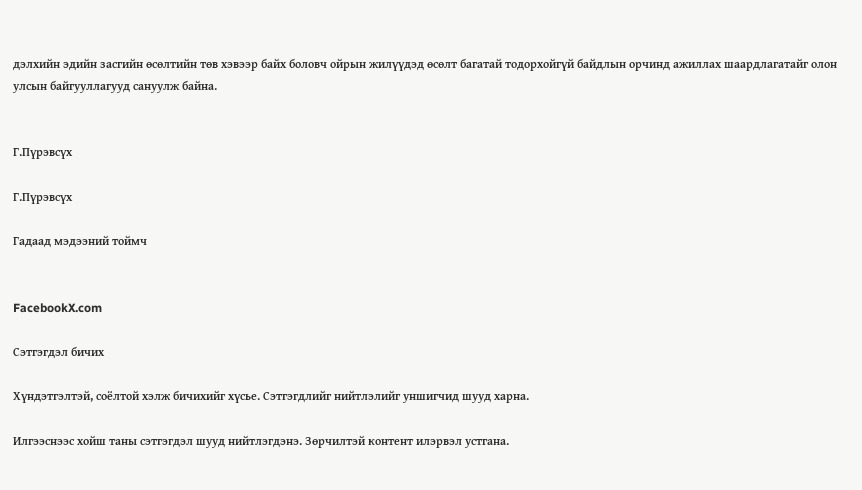дэлхийн эдийн засгийн өсөлтийн төв хэвээр байх боловч ойрын жилүүдэд өсөлт багатай тодорхойгүй байдлын орчинд ажиллах шаардлагатайг олон улсын байгууллагууд сануулж байна.


Г.Пүрэвсүх

Г.Пүрэвсүх

Гадаад мэдээний тоймч


FacebookX.com

Сэтгэгдэл бичих

Хүндэтгэлтэй, соёлтой хэлж бичихийг хүсье. Сэтгэгдлийг нийтлэлийг уншигчид шууд харна.

Илгээснээс хойш таны сэтгэгдэл шууд нийтлэгдэнэ. Зөрчилтэй контент илэрвэл устгана.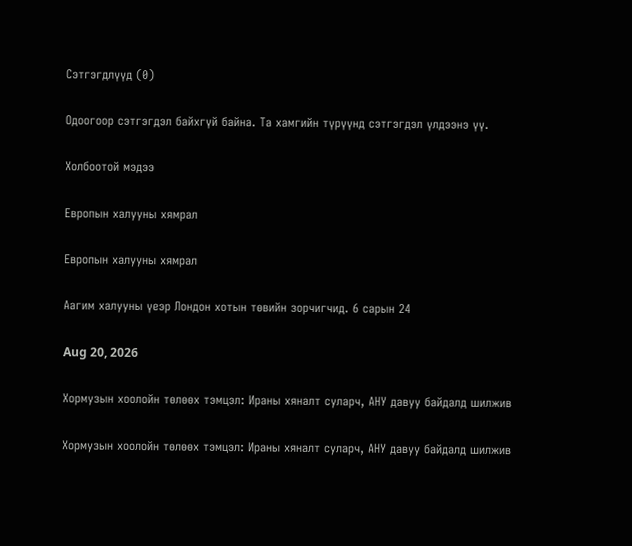Сэтгэгдлүүд (0)

Одоогоор сэтгэгдэл байхгүй байна. Та хамгийн түрүүнд сэтгэгдэл үлдээнэ үү.

Холбоотой мэдээ

Европын халууны хямрал

Европын халууны хямрал

Аагим халууны үеэр Лондон хотын төвийн зорчигчид. 6 сарын 24

Aug 20, 2026

Хормузын хоолойн төлөөх тэмцэл: Ираны хяналт суларч, АНУ давуу байдалд шилжив

Хормузын хоолойн төлөөх тэмцэл: Ираны хяналт суларч, АНУ давуу байдалд шилжив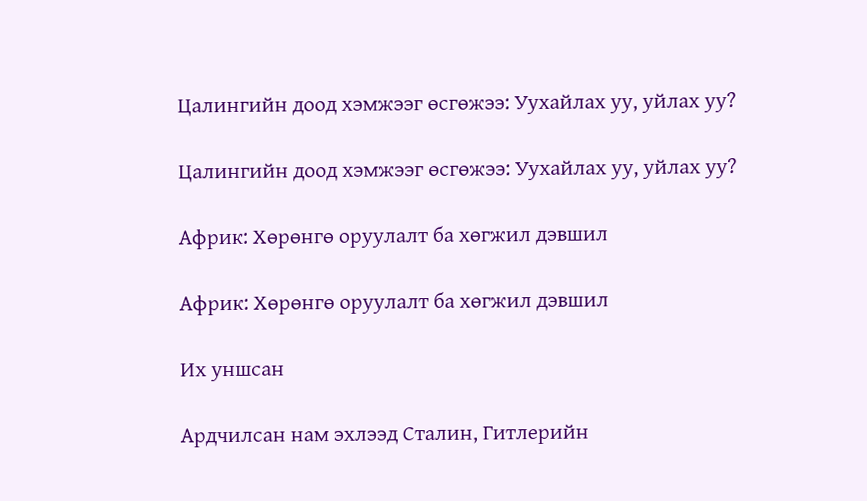Цалингийн доод хэмжээг өсгөжээ: Уухайлах уу, уйлах уу?

Цалингийн доод хэмжээг өсгөжээ: Уухайлах уу, уйлах уу?

Африк: Хөрөнгө оруулалт ба хөгжил дэвшил

Африк: Хөрөнгө оруулалт ба хөгжил дэвшил

Их уншсан

Ардчилсан нам эхлээд Сталин, Гитлерийн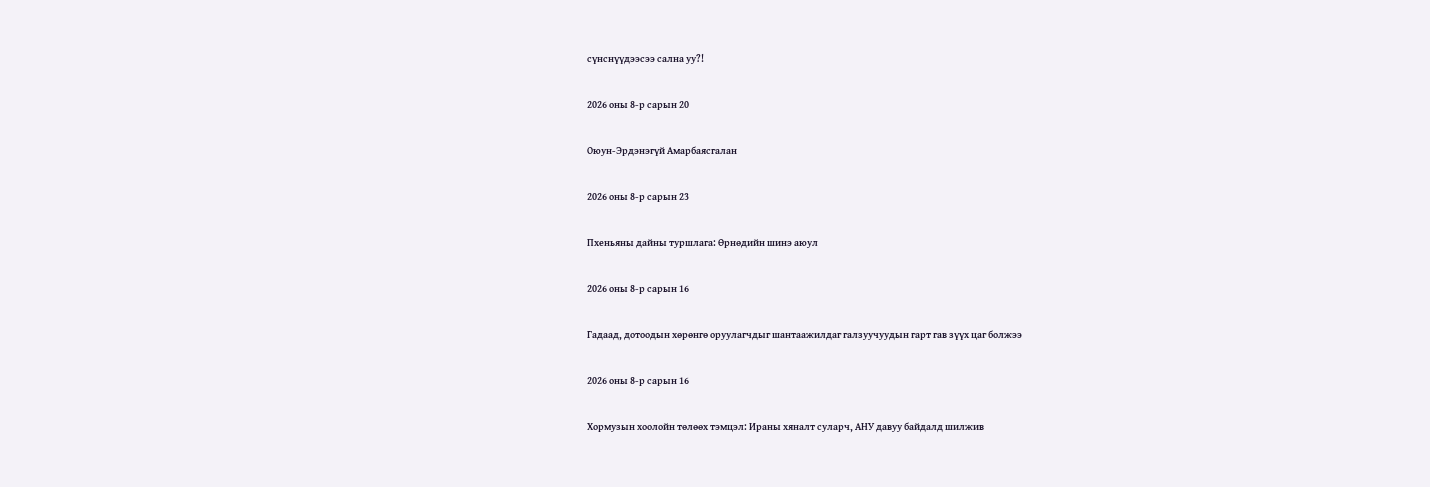сүнснүүдээсээ сална уу?!

2026 оны 8-р сарын 20

Оюун-Эрдэнэгүй Амарбаясгалан

2026 оны 8-р сарын 23

Пхеньяны дайны туршлага: Өрнөдийн шинэ аюул

2026 оны 8-р сарын 16

Гадаад, дотоодын хөрөнгө оруулагчдыг шантаажилдаг галзуучуудын гарт гав зүүх цаг болжээ

2026 оны 8-р сарын 16

Хормузын хоолойн төлөөх тэмцэл: Ираны хяналт суларч, АНУ давуу байдалд шилжив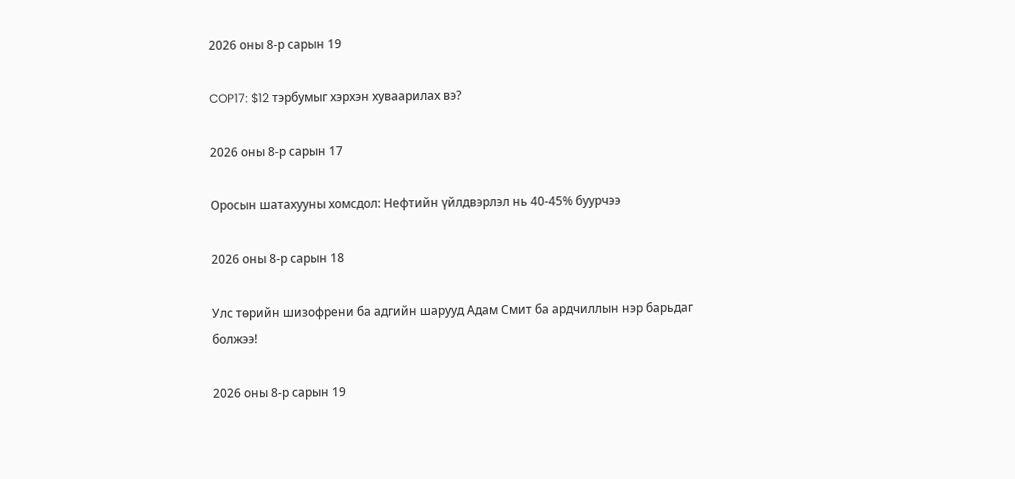2026 оны 8-р сарын 19

COP17: $12 тэрбумыг хэрхэн хуваарилах вэ?

2026 оны 8-р сарын 17

Оросын шатахууны хомсдол: Нефтийн үйлдвэрлэл нь 40-45% буурчээ

2026 оны 8-р сарын 18

Улс төрийн шизофрени ба адгийн шарууд Адам Смит ба ардчиллын нэр барьдаг болжээ!

2026 оны 8-р сарын 19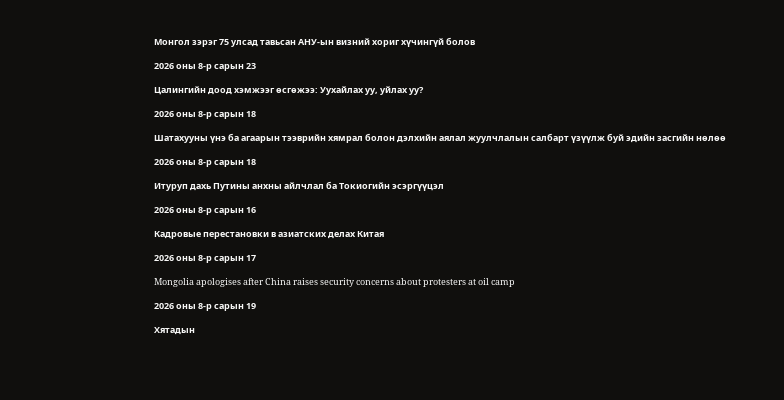Монгол зэрэг 75 улсад тавьсан АНУ-ын визний хориг хүчингүй болов

2026 оны 8-р сарын 23

Цалингийн доод хэмжээг өсгөжээ: Уухайлах уу, уйлах уу?

2026 оны 8-р сарын 18

Шатахууны үнэ ба агаарын тээврийн хямрал болон дэлхийн аялал жуулчлалын салбарт үзүүлж буй эдийн засгийн нөлөө

2026 оны 8-р сарын 18

Итуруп дахь Путины анхны айлчлал ба Токиогийн эсэргүүцэл

2026 оны 8-р сарын 16

Кадровые перестановки в азиатских делах Китая

2026 оны 8-р сарын 17

Mongolia apologises after China raises security concerns about protesters at oil camp

2026 оны 8-р сарын 19

Хятадын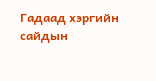Гадаад хэргийн сайдын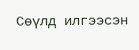Сөүлд илгээсэн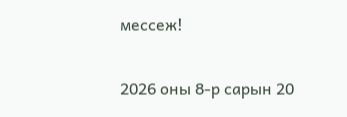мессеж!

2026 оны 8-р сарын 20